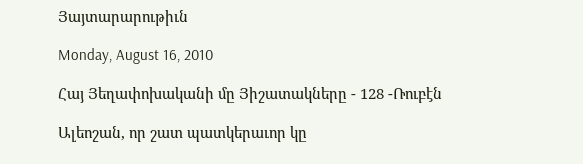Յայտարարութիւն

Monday, August 16, 2010

Հայ Յեղափոխականի մը Յիշատակները - 128 -Ռուբէն

Ալեոշան, որ շատ պատկերաւոր կը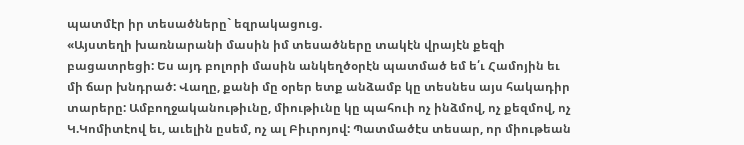պատմէր իր տեսածները` եզրակացուց.
«Այստեղի խառնարանի մասին իմ տեսածները տակէն վրայէն քեզի բացատրեցի: Ես այդ բոլորի մասին անկեղծօրէն պատմած եմ ե՛ւ Համոյին եւ մի ճար խնդրած: Վաղը, քանի մը օրեր ետք անձամբ կը տեսնես այս հակադիր տարերը: Ամբողջականութիւնը, միութիւնը կը պահուի ոչ ինձմով, ոչ քեզմով, ոչ Կ.Կոմիտէով եւ, աւելին ըսեմ, ոչ ալ Բիւրոյով: Պատմածէս տեսար, որ միութեան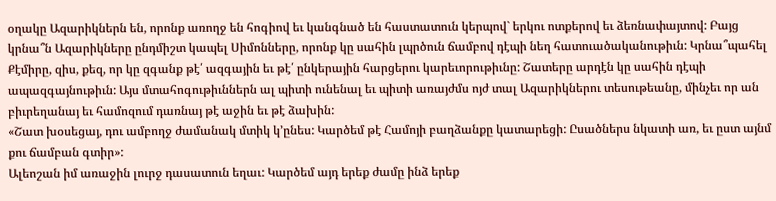օղակը Ազարիկներն են, որոնք առողջ են հոգիով եւ կանգնած են հաստատուն կերպով` երկու ոտքերով եւ ձեռնափայտով: Բայց կրնա՞ն Ազարիկները ընդմիշտ կապել Սիմոնները, որոնք կը սահին լպրծուն ճամբով դէպի նեղ հատուածականութիւն: Կրնա՞պահել Քէմիրը, զիս, քեզ, որ կը զգանք թէ՛ ազգային եւ թէ՛ ընկերային հարցերու կարեւորութիւնը: Շատերը արդէն կը սահին դէպի ապազգայնութիւն: Այս մտահոգութիւններն ալ պիտի ունենալ եւ պիտի առայժմս ոյժ տալ Ազարիկներու տեսութեանը, մինչեւ որ ան բիւրեղանայ եւ համոզում դառնայ թէ աջին եւ թէ ձախին:
«Շատ խօսեցայ, դու ամբողջ ժամանակ մտիկ կ’ընես: Կարծեմ թէ Համոյի բաղձանքը կատարեցի: Ըսածներս նկատի առ, եւ ըստ այնմ քու ճամբան գտիր»:
Ալեոշան իմ առաջին լուրջ դասատուն եղաւ: Կարծեմ այդ երեք ժամը ինձ երեք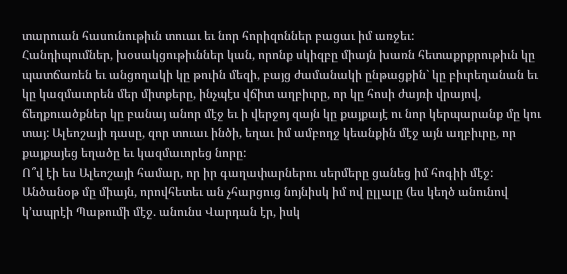տարուան հասունութիւն տուաւ եւ նոր հորիզոններ բացաւ իմ առջեւ:
Հանդիպումներ, խօսակցութիւններ կան, որոնք սկիզբը միայն խառն հետաքրքրութիւն կը պատճառեն եւ անցողակի կը թուին մեզի, բայց ժամանակի ընթացքին` կը բիւրեղանան եւ կը կազմաւորեն մեր միտքերը, ինչպէս վճիտ աղբիւրը, որ կը հոսի ժայռի վրայով, ճեղքուածքներ կը բանայ անոր մէջ եւ ի վերջոյ զայն կը քայքայէ ու նոր կերպարանք մը կու տայ: Ալեոշայի դասը, զոր տուաւ ինծի, եղաւ իմ ամբողջ կեանքին մէջ այն աղբիւրը, որ քայքայեց եղածը եւ կազմաւորեց նորը:
Ո՞վ էի ես Ալեոշայի համար, որ իր գաղափարներու սերմերը ցանեց իմ հոգիի մէջ: Անծանօթ մը միայն, որովհետեւ ան չհարցուց նոյնիսկ իմ ով ըլլալը (ես կեղծ անունով կ’ապրէի Պաթումի մէջ. անունս Վարդան էր, իսկ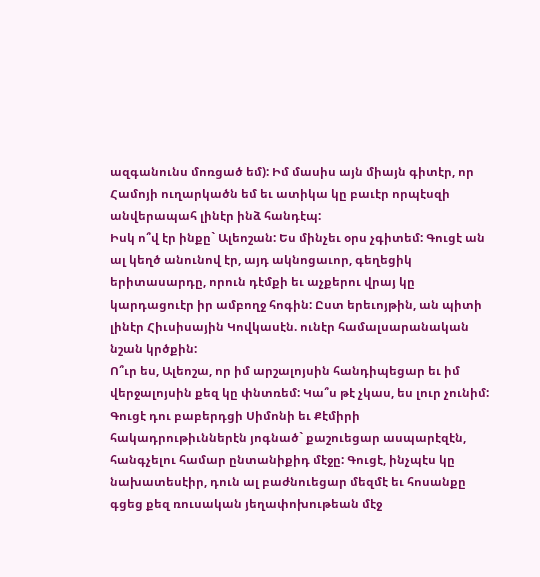ազգանունս մոռցած եմ): Իմ մասիս այն միայն գիտէր, որ Համոյի ուղարկածն եմ եւ ատիկա կը բաւէր որպէսզի անվերապահ լինէր ինձ հանդէպ:
Իսկ ո՞վ էր ինքը` Ալեոշան: Ես մինչեւ օրս չգիտեմ: Գուցէ ան ալ կեղծ անունով էր, այդ ակնոցաւոր, գեղեցիկ երիտասարդը, որուն դէմքի եւ աչքերու վրայ կը կարդացուէր իր ամբողջ հոգին: Ըստ երեւոյթին, ան պիտի լինէր Հիւսիսային Կովկասէն. ունէր համալսարանական նշան կրծքին:
Ո՞ւր ես, Ալեոշա, որ իմ արշալոյսին հանդիպեցար եւ իմ վերջալոյսին քեզ կը փնտռեմ: Կա՞ս թէ չկաս, ես լուր չունիմ: Գուցէ դու բաբերդցի Սիմոնի եւ Քէմիրի հակադրութիւններէն յոգնած` քաշուեցար ասպարէզէն, հանգչելու համար ընտանիքիդ մէջը: Գուցէ, ինչպէս կը նախատեսէիր, դուն ալ բաժնուեցար մեզմէ եւ հոսանքը գցեց քեզ ռուսական յեղափոխութեան մէջ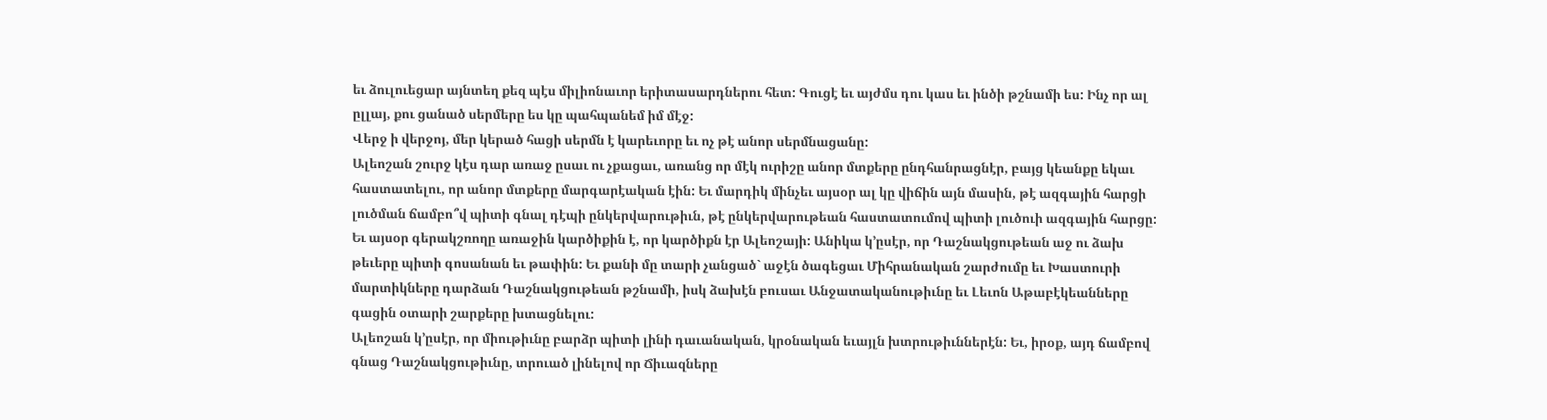եւ ձուլուեցար այնտեղ քեզ պէս միլիոնաւոր երիտասարդներու հետ: Գուցէ եւ այժմս դու կաս եւ ինծի թշնամի ես: Ինչ որ ալ ըլլայ, քու ցանած սերմերը ես կը պահպանեմ իմ մէջ:
Վերջ ի վերջոյ, մեր կերած հացի սերմն է կարեւորը եւ ոչ թէ անոր սերմնացանը:
Ալեոշան շուրջ կէս դար առաջ ըսաւ ու չքացաւ, առանց որ մէկ ուրիշը անոր մտքերը ընդհանրացնէր, բայց կեանքը եկաւ հաստատելու, որ անոր մտքերը մարգարէական էին: Եւ մարդիկ մինչեւ այսօր ալ կը վիճին այն մասին, թէ ազգային հարցի լուծման ճամբո՞վ պիտի գնալ դէպի ընկերվարութիւն, թէ ընկերվարութեան հաստատումով պիտի լուծուի ազգային հարցը: Եւ այսօր գերակշռողը առաջին կարծիքին է, որ կարծիքն էր Ալեոշայի: Անիկա կ’ըսէր, որ Դաշնակցութեան աջ ու ձախ թեւերը պիտի գոսանան եւ թափին: Եւ քանի մը տարի չանցած` աջէն ծագեցաւ Միհրանական շարժումը եւ Խաստուրի մարտիկները դարձան Դաշնակցութեան թշնամի, իսկ ձախէն բուսաւ Անջատականութիւնը եւ Լեւոն Աթաբէկեանները գացին օտարի շարքերը խտացնելու:
Ալեոշան կ’ըսէր, որ միութիւնը բարձր պիտի լինի դաւանական, կրօնական եւայլն խտրութիւններէն: Եւ, իրօք, այդ ճամբով գնաց Դաշնակցութիւնը, տրուած լինելով որ Ճիւազները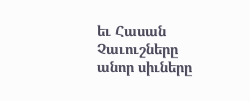եւ Հասան Չաւուշները անոր սիւները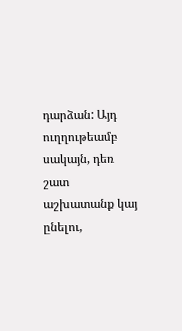դարձան: Այդ ուղղութեամբ սակայն, դեռ շատ աշխատանք կայ ընելու,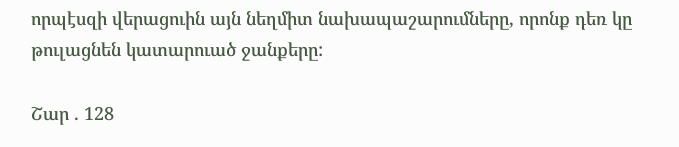որպէսզի վերացուին այն նեղմիտ նախապաշարումները, որոնք դեռ կը թուլացնեն կատարուած ջանքերը:

Շար . 128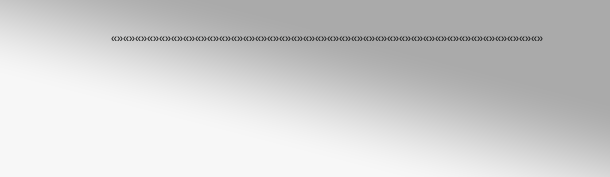«»«»«»«»«»«»«»«»«»«»«»«»«»«»«»«»«»«»«»«»«»«»«»«»«»«»«»«»«»«»«»«»«»«»«»«»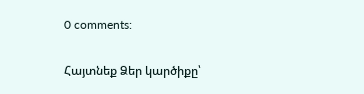0 comments:

Հայտնեք Ձեր կարծիքը՝